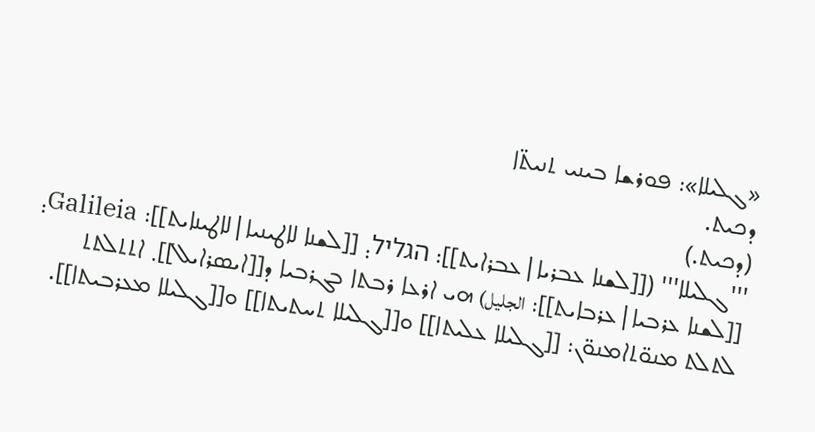«ܓܠܝܠܐ»: ܦܘܪܫܐ ܒܝܢܝ ܬܢܝܬ̈ܐ
ܕܟܝܬ.
(ܕܟܝܬ.)
'''ܓܠܝܠܐ''' ([[ܠܫܢܐ ܥܒܪܝܐ|ܥܒܪܐܝܬ]]: הגליל܄ [[ܠܫܢܐ ܠܐܛܝܢܝܐ|ܠܐܛܝܢܐܝܬ]]: Galileia܄ [[ܠܫܢܐ ܥܪܒܝܐ|ܥܪܒܐܝܬ]]: الجليل) ܗܝ ܐܪܥܐ ܪܒܬܐ ܒܓܪܒܝܐ ܕ[[ܐܝܣܪܐܝܠ]]܂ ܐܬܬܠܬܬ ܠܬܠܬ ܡܢܘ̈ܬܐܡܢܘ̈ܢ: [[ܓܠܝܠܐ ܥܠܝܬܐ]] ܘ[[ܓܠܝܠܐ ܬܚܬܝܬܐ]] ܘ[[ܓܠܝܠܐ ܡܥܪܒܝܬܐ]].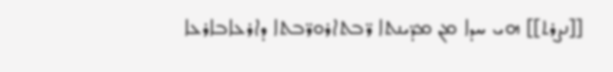[[ܢܨܪܬ]] ܗܝ ܚܕܐ ܡܢ ܡܕ̈ܝܢܬܐ ܪ̈ܒܬܐܪܘܪ̈ܒܬܐ ܕܐܪܥܐܒܐܪܥܐ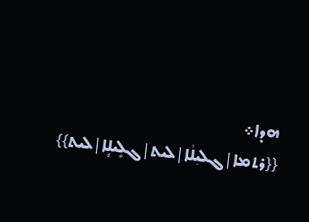ܗܕܐ܀
{{ܪܬܡܐ|ܓܠܝܼܠܵܐ|ܠܝܬ|ܓܠܻܝܠܴܐ|ܠܝܬ}}